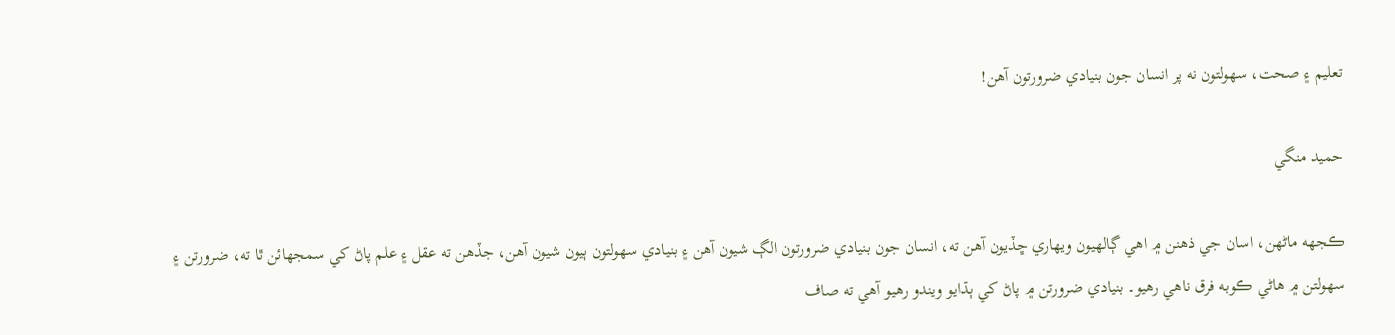تعليم ۽ صحت، سهولتون نه پر انسان جون بنيادي ضرورتون آهن!

حميد منگي

ڪجهه ماڻهن، اسان جي ذهنن ۾ اهي ڳالهيون ويهاري ڇڏيون آهن ته، انسان جون بنيادي ضرورتون الڳ شيون آهن ۽ بنيادي سهولتون ٻيون شيون آهن، جڏهن ته عقل ۽ علم پاڻ کي سمجهائن ٿا ته، ضرورتن ۽ سهولتن ۾ هاڻي ڪوبه فرق ناهي رهيو۔ بنيادي ضرورتن ۾ پاڻ کي ٻڌايو ويندو رهيو آهي ته صاف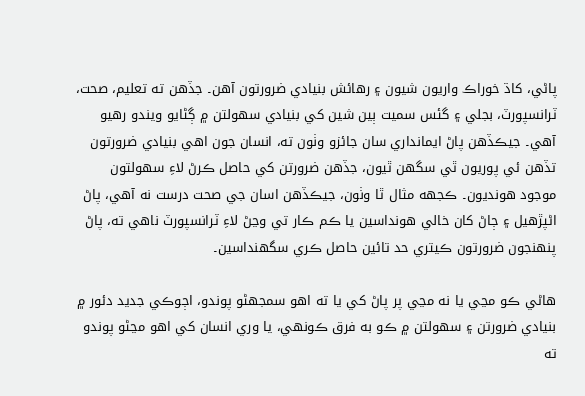پاڻي، کاڌ خوراڪ واريون شيون ۽ رهائش بنيادي ضرورتون آهن۔ جڏهن ته تعليم، صحت، ٽرانسپورٽ، بجلي ۽ گئس سميت ٻين شين کي بنيادي سهولتن ۾ ڳڻايو ويندو رهيو آهي۔ جيڪڏهن پاڻ ايمانداري سان جائزو وٺون ته، انسان جون اهي بنيادي ضرورتون تڏهن ئي پوريون ٿي سگهن ٿيون، جڏهن ضرورتن کي حاصل ڪرڻ لاءِ سهولتون موجود هونديون۔ ڪجهه مثال ٿا وٺون، جيڪڏهن اسان جي صحت درست نه آهي، پاڻ اڻپڙهيل ۽ ڄاڻ کان خالي هونداسين يا ڪم ڪار تي وڃڻ لاءِ ٽرانسپورٽ ناهي ته، پاڻ پنهنجون ضرورتون ڪيتري حد تائين حاصل ڪري سگهنداسين۔

هاڻي ڪو مڃي يا نه مڃي پر پاڻ کي يا ته اهو سمجهڻو پوندو، اڄوڪي جديد دئور ۾ بنيادي ضرورتن ۽ سهولتن ۾ ڪو به فرق ڪونهي، يا وري انسان کي اهو مڃڻو پوندو ته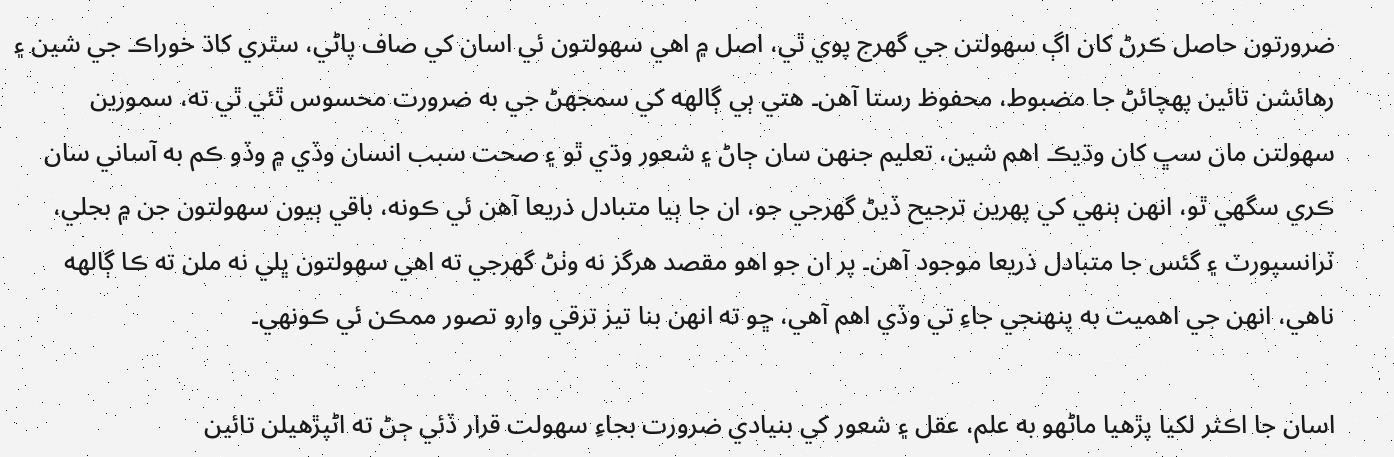ضرورتون حاصل ڪرڻ کان اڳ سهولتن جي گهرج پوي ٿي، اصل ۾ اهي سهولتون ئي اسان کي صاف پاڻي، سٿري کاڌ خوراڪ جي شين ۽ رهائشن تائين پهچائڻ جا مضبوط، محفوظ رستا آهن۔ هتي ٻي ڳالهه کي سمجهڻ جي به ضرورت محسوس ٿئي ٿي ته، سمورين سهولتن مان سڀ کان وڌيڪ اهم شين، تعليم جنهن سان ڄاڻ ۽ شعور وڌي ٿو ۽ صحت سبب انسان وڏي ۾ وڏو ڪم به آساني سان ڪري سگهي ٿو، انهن ٻنهي کي پهرين ترجيح ڏيڻ گهرجي جو، ان جا ٻيا متبادل ذريعا آهن ئي ڪونه، باقي ٻيون سهولتون جن ۾ بجلي، ٽرانسپورٽ ۽ گئس جا متبادل ذريعا موجود آهن۔ پر ان جو اهو مقصد هرگز نه وٺڻ گهرجي ته اهي سهولتون ڀلي نه ملن ته ڪا ڳالهه ناهي، انهن جي اهميت به پنهنجي جاءِ تي وڏي اهم آهي، ڇو ته انهن بنا تيز ترقي وارو تصور ممڪن ئي ڪونهي۔

اسان جا اڪثر لکيا پڙهيا ماڻهو به علم، عقل ۽ شعور کي بنيادي ضرورت بجاءِ سهولت قرار ڏئي ڄڻ ته اڻپڙهيلن تائين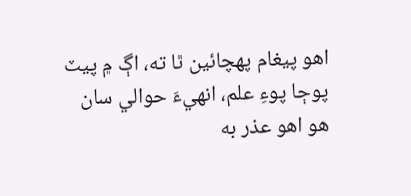اهو پيغام پهچائين ٿا ته، اڳ ۾ پيٽ پوڄا پوءِ علم، انهيءَ حوالي سان هو اهو عذر به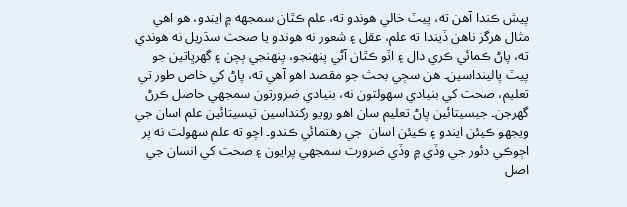پيش ڪندا آهن ته، پيٽ خالي هوندو ته، علم ڪٿان سمجهه ۾ ايندو، هو اهي مثال هرگز ناهن ڏيندا ته علم، عقل ۽ شعور نه هوندو يا صحت سڌريل نه هوندي ته، پاڻ ڪمائي ڪري دال ۽ اٽو ڪٿان آڻي پنهنجو، پنهنجي ٻچن ۽ گهرڀاتين جو پيٽ پالينداسين۔ هن سڄي بحث جو مقصد اهو آهي ته، پاڻ کي خاص طور تي تعليم، صحت کي بنيادي سهولتون نه، بنيادي ضرورتون سمجهي حاصل ڪرڻ گهرجن۔ جيسيتائين پاڻ تعليم سان اهو رويو رکنداسين تيسيتائين علم اسان جي ويجهو ڪيئن ايندو ۽ ڪيئن اسان  جي رهنمائي ڪندو۔ اچو ته علم سهولت نه پر اڄوڪي دئور جي وڏي ۾ وڏي ضرورت سمجهي پرايون ۽ صحت کي انسان جي اصل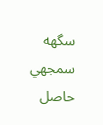سگهه سمجهي حاصل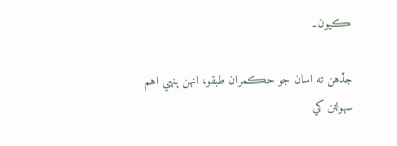ڪيون۔

جڏهن ته اسان جو حڪمران طبقو، انهن ٻنهي اهم سهولتن کي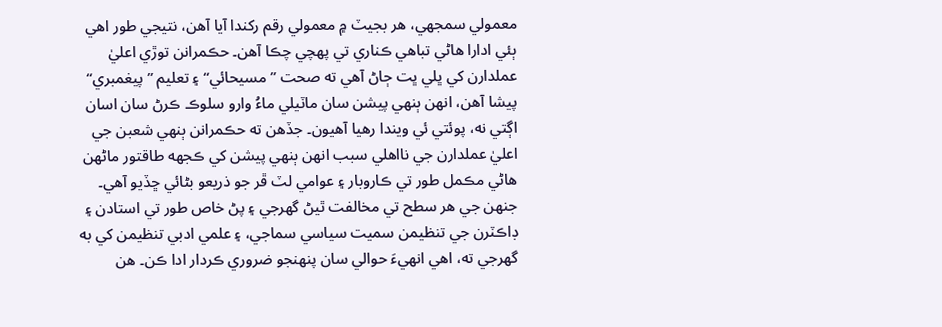معمولي سمجهي، هر بجيٽ ۾ معمولي رقم رکندا آيا آهن، نتيجي طور اهي ٻئي ادارا هاڻي تباهي ڪناري تي پهچي چڪا آهن۔ حڪمرانن توڙي اعليٰ عملدارن کي ڀلي ڀت ڄاڻ آهي ته صحت ”مسيحائي“ ۽ تعليم ”پيغمبري“ پيشا آهن، انهن ٻنهي پيشن سان ماٽيلي ماءُ وارو سلوڪ ڪرڻ سان اسان اڳتي نه، پوئتي ئي ويندا رهيا آهيون۔ جڏهن ته حڪمرانن ٻنهي شعبن جي اعليٰ عملدارن جي نااهلي سبب انهن ٻنهي پيشن کي ڪجهه طاقتور ماڻهن هاڻي مڪمل طور تي ڪاروبار ۽ عوامي لٽ ڦر جو ذريعو بڻائي ڇڏيو آهي۔ جنهن جي هر سطح تي مخالفت ٿيڻ گهرجي ۽ پڻ خاص طور تي استادن ۽ ڊاڪٽرن جي تنظيمن سميت سياسي سماجي، ۽ علمي ادبي تنظيمن کي به گهرجي ته، اهي انهيءَ حوالي سان پنهنجو ضروري ڪردار ادا ڪن۔ هن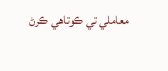معاملي تي ڪوتاهي ڪرڻ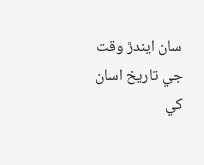سان ايندڙ وقت جي تاريخ اسان کي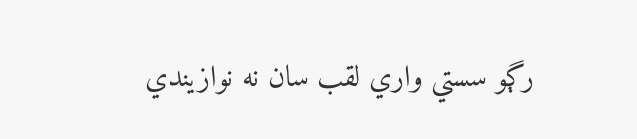رڳو سستي واري لقب سان نه نوازيندي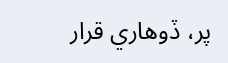پر، ڏوهاري قرار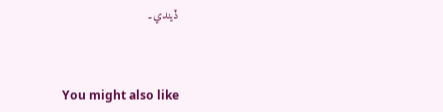ڏيندي۔



You might also like